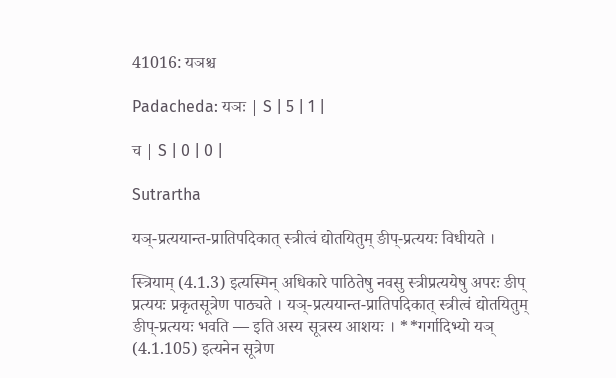41016: यञश्च

Padacheda: यञः | S | 5 | 1 |

च | S | 0 | 0 |

Sutrartha

यञ्-प्रत्ययान्त-प्रातिपदिकात् स्त्रीत्वं द्योतयितुम् ङीप्-प्रत्ययः विधीयते ।

स्त्रियाम् (4.1.3) इत्यस्मिन् अधिकारे पाठितेषु नवसु स्त्रीप्रत्ययेषु अपरः ङीप् प्रत्ययः प्रकृतसूत्रेण पाठ्यते । यञ्-प्रत्ययान्त-प्रातिपदिकात् स्त्रीत्वं द्योतयितुम् ङीप्-प्रत्ययः भवति — इति अस्य सूत्रस्य आशयः । **गर्गादिभ्यो यञ् (4.1.105) इत्यनेन सूत्रेण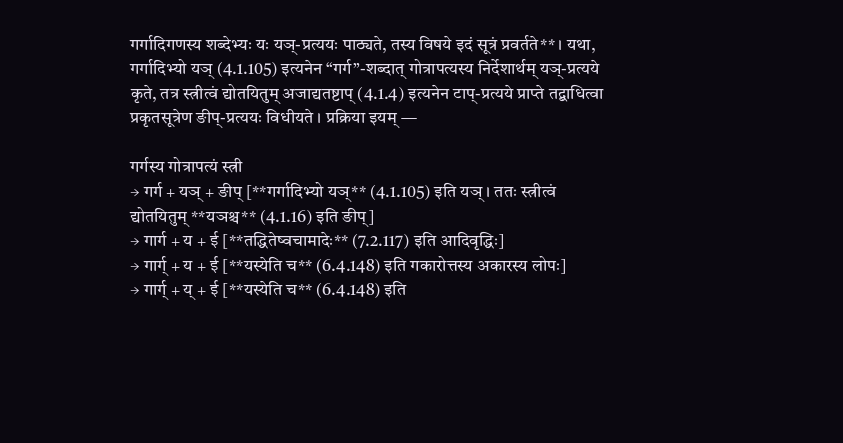गर्गादिगणस्य शब्देभ्यः यः यञ्-प्रत्ययः पाठ्यते, तस्य विषये इदं सूत्रं प्रवर्तते** । यथा, गर्गादिभ्यो यञ् (4.1.105) इत्यनेन “गर्ग”-शब्दात् गोत्रापत्यस्य निर्देशार्थम् यञ्-प्रत्यये कृते, तत्र स्त्रीत्वं द्योतयितुम् अजाद्यतष्टाप् (4.1.4) इत्यनेन टाप्-प्रत्यये प्राप्ते तद्बाधित्वा प्रकृतसूत्रेण ङीप्-प्रत्ययः विधीयते । प्रक्रिया इयम् —

गर्गस्य गोत्रापत्यं स्त्री
→ गर्ग + यञ् + ङीप् [**गर्गादिभ्यो यञ्** (4.1.105) इति यञ् । ततः स्त्रीत्वं द्योतयितुम् **यञश्च** (4.1.16) इति ङीप्]
→ गार्ग + य + ई [**तद्धितेष्वचामादेः** (7.2.117) इति आदिवृद्धिः]
→ गार्ग् + य + ई [**यस्येति च** (6.4.148) इति गकारोत्तस्य अकारस्य लोपः]
→ गार्ग् + य् + ई [**यस्येति च** (6.4.148) इति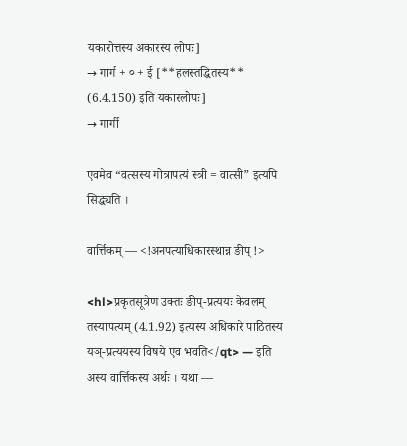यकारोत्तस्य अकारस्य लोपः]
→ गार्ग + ० + ई [**हलस्तद्धितस्य** (6.4.150) इति यकारलोपः]
→ गार्गी

एवमेव “वत्सस्य गोत्रापत्यं स्त्री = वात्सी” इत्यपि सिद्ध्यति ।

वार्त्तिकम् — <!अनपत्याधिकारस्थान्न ङीप् !>

<hl>प्रकृतसूत्रेण उक्तः ङीप्-प्रत्ययः केवलम् तस्यापत्यम् (4.1.92) इत्यस्य अधिकारे पाठितस्य यञ्-प्रत्ययस्य विषये एव भवति</qt> — इति अस्य वार्त्तिकस्य अर्थः । यथा —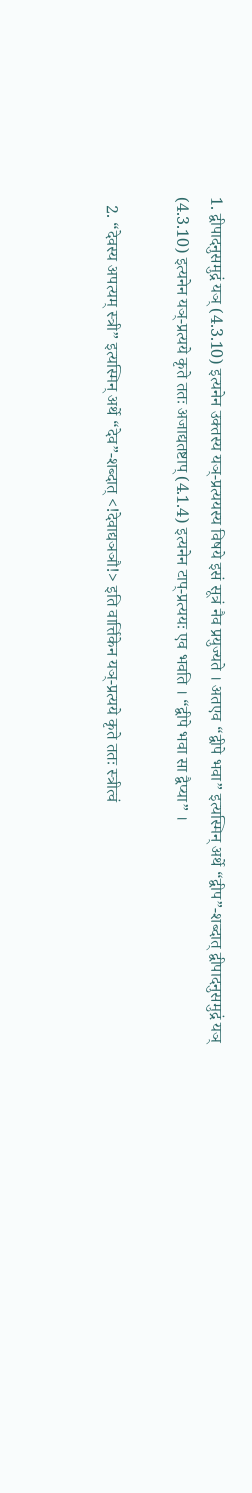1. द्वीपादनुसमुद्रं यञ् (4.3.10) इत्यनेन उक्तस्य यञ्-प्रत्ययस्य विषये इसं सूत्रं नैव प्रयुज्यते । अतएव “द्वीपे भवा” इत्यस्मिन् अर्थे “द्वीप”-शब्दात् द्वीपादनुसमुद्रं यञ् (4.3.10) इत्यनेन यञ्-प्रत्यये कृते ततः अजाद्यतष्टाप् (4.1.4) इत्यनेन टाप्-प्रत्ययः एव भवति । “द्वीपे भवा सा द्वैप्या” ।

  2. “देवस्य अपत्यम् स्त्री” इत्यस्मिन् अर्थे “देव”-शब्दात् <!देवाद्यञञौ!> इति वार्त्तिकेन यञ्-प्रत्यये कृते ततः स्त्रीत्वं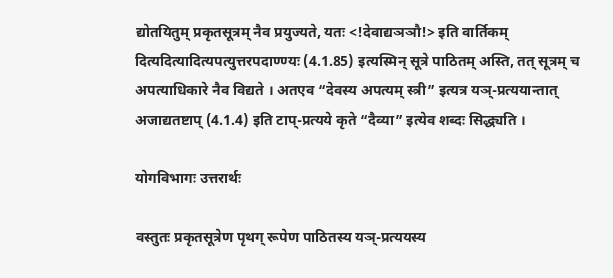द्योतयितुम् प्रकृतसूत्रम् नैव प्रयुज्यते, यतः <!देवाद्यञञौ!> इति वार्तिकम् दित्यदित्यादित्यपत्युत्तरपदाण्ण्यः (4.1.85) इत्यस्मिन् सूत्रे पाठितम् अस्ति, तत् सूत्रम् च अपत्याधिकारे नैव विद्यते । अतएव “देवस्य अपत्यम् स्त्री” इत्यत्र यञ्-प्रत्ययान्तात् अजाद्यतष्टाप् (4.1.4) इति टाप्-प्रत्यये कृते “दैव्या” इत्येव शब्दः सिद्ध्यति ।

योगविभागः उत्तरार्थः

वस्तुतः प्रकृतसूत्रेण पृथग् रूपेण पाठितस्य यञ्-प्रत्ययस्य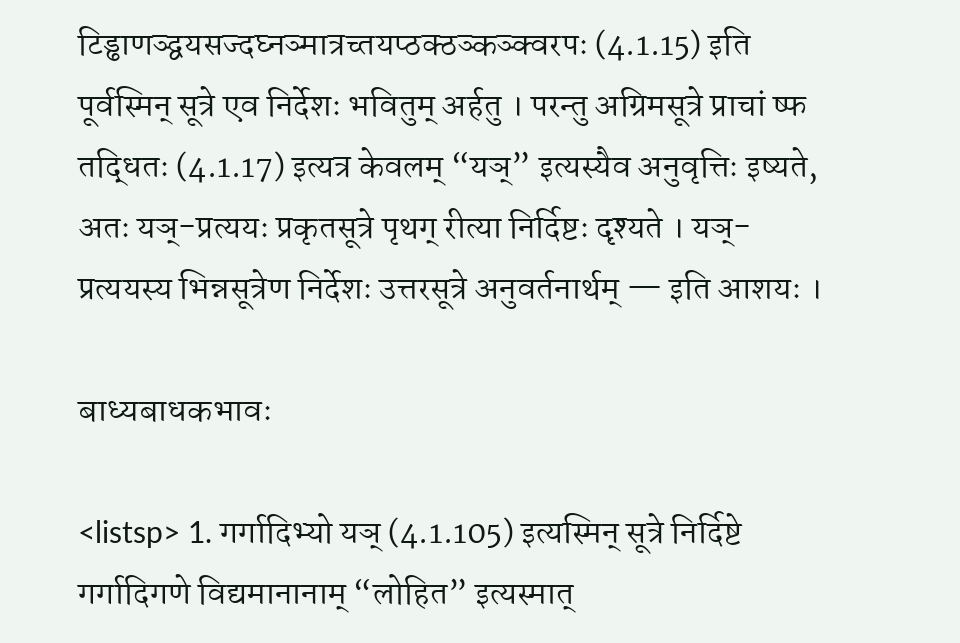टिड्ढाणञ्द्वयसज्दघ्नञ्मात्रच्तयप्ठक्ठञ्कञ्क्वरपः (4.1.15) इति पूर्वस्मिन् सूत्रे एव निर्देशः भवितुम् अर्हतु । परन्तु अग्रिमसूत्रे प्राचां ष्फ तद्धितः (4.1.17) इत्यत्र केवलम् “यञ्” इत्यस्यैव अनुवृत्तिः इष्यते, अतः यञ्-प्रत्ययः प्रकृतसूत्रे पृथग् रीत्या निर्दिष्टः दृश्यते । यञ्-प्रत्ययस्य भिन्नसूत्रेण निर्देशः उत्तरसूत्रे अनुवर्तनार्थम् — इति आशयः ।

बाध्यबाधकभावः

<listsp> 1. गर्गादिभ्यो यञ् (4.1.105) इत्यस्मिन् सूत्रे निर्दिष्टे गर्गादिगणे विद्यमानानाम् “लोहित” इत्यस्मात्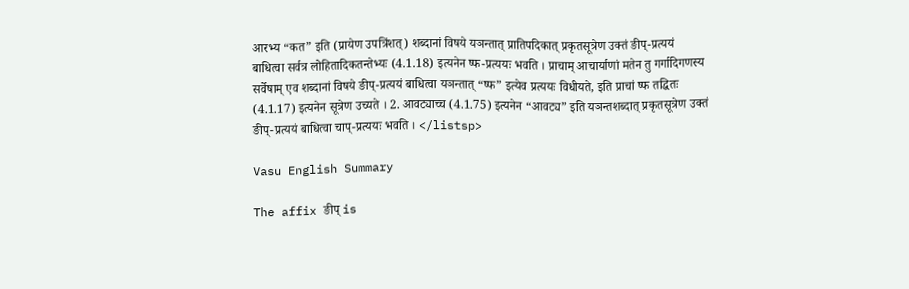आरभ्य “कत” इति (प्रायेण उपत्रिंशत्) शब्दानां विषये यञन्तात् प्रातिपदिकात् प्रकृतसूत्रेण उक्तं ङीप्-प्रत्ययं बाधित्वा सर्वत्र लोहितादिकतन्तेभ्यः (4.1.18) इत्यनेन ष्फ-प्रत्ययः भवति । प्राचाम् आचार्याणां मतेन तु गर्गादिगणस्य सर्वेषाम् एव शब्दानां विषये ङीप्-प्रत्ययं बाधित्वा यञन्तात् “ष्फ” इत्येव प्रत्ययः विधीयते, इति प्राचां ष्फ तद्धितः (4.1.17) इत्यनेन सूत्रेण उच्यते । 2. आवट्याच्च (4.1.75) इत्यनेन “आवट्य” इति यञन्तशब्दात् प्रकृतसूत्रेण उक्तं ङीप्-प्रत्ययं बाधित्वा चाप्-प्रत्ययः भवति । </listsp>

Vasu English Summary

The affix ङीप् is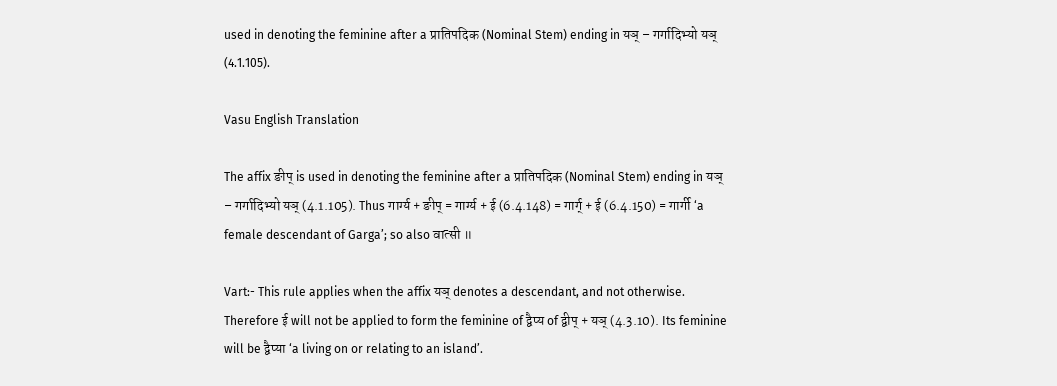used in denoting the feminine after a प्रातिपदिक (Nominal Stem) ending in यञ् – गर्गादिभ्यो यञ् (4.1.105).

Vasu English Translation

The affix ङीप् is used in denoting the feminine after a प्रातिपदिक (Nominal Stem) ending in यञ् – गर्गादिभ्यो यञ् (4.1.105). Thus गार्ग्य + ङीप् = गार्ग्य + ई (6.4.148) = गार्ग् + ई (6.4.150) = गार्गी ‘a female descendant of Garga’; so also वात्सी ॥

Vart:- This rule applies when the affix यञ् denotes a descendant, and not otherwise. Therefore ई will not be applied to form the feminine of द्वैप्य of द्वीप् + यञ् (4.3.10). Its feminine will be द्वैप्या ‘a living on or relating to an island’.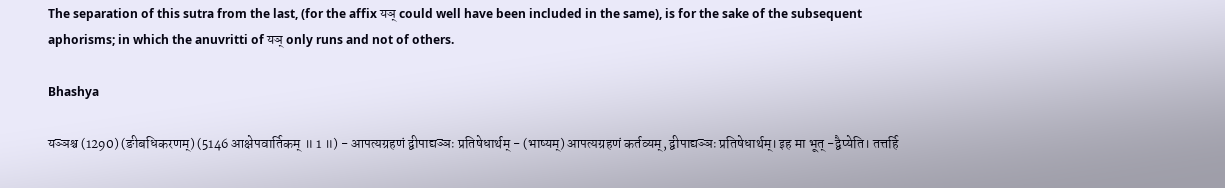The separation of this sutra from the last, (for the affix यञ् could well have been included in the same), is for the sake of the subsequent aphorisms; in which the anuvritti of यञ् only runs and not of others.

Bhashya

यञ्ञश्च (1290) (ङीबधिकरणम्) (5146 आक्षेपवार्तिकम् ॥ 1 ॥) - आपत्यग्रहणं द्वीपाद्यञ्ञः प्रतिषेधार्थम् - (भाष्यम्) आपत्यग्रहणं कर्तव्यम्, द्वीपाद्यञ्ञः प्रतिषेधार्थम्। इह मा भूत् -द्वैप्येति। तत्तर्हि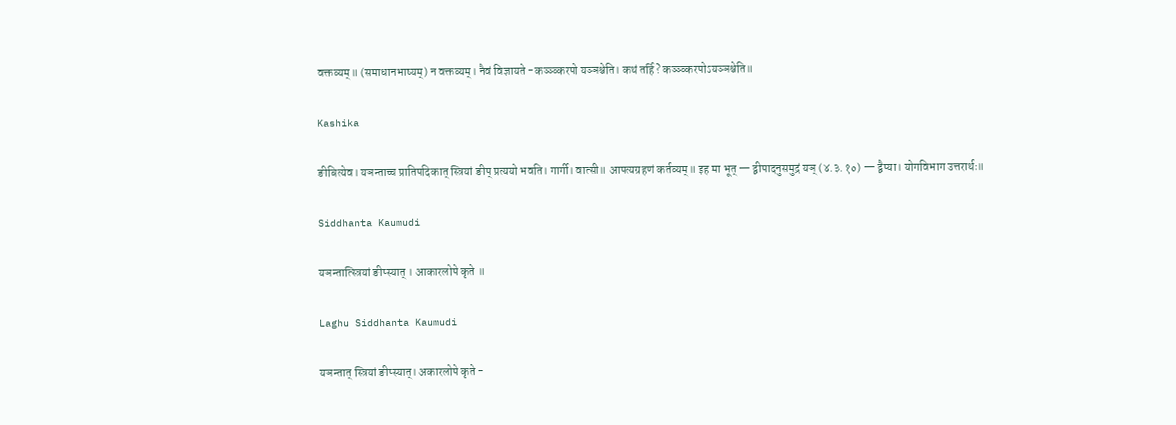वक्तव्यम्॥ (समाधानभाष्यम्) न वक्तव्यम्। नैवं विज्ञायते -कञ्ञ्व्करपो यञ्ञश्चेति। कथं तर्हि? कञ्ञ्व्करपोऽयञ्ञश्चेति॥

Kashika

ङीबित्येव। यञन्ताच्च प्रातिपदिकात् स्त्रियां ङीप् प्रत्ययो भवति। गार्गी। वात्सी॥ आपत्यग्रहणं कर्तव्यम्॥ इह मा भूत् — द्वीपादनुसमुद्रं यञ् (४.३.१०) — द्वैप्या। योगविभाग उत्तरार्थः॥

Siddhanta Kaumudi

यञन्तात्स्त्रियां ङीप्स्यात् । आकारलोपे कृते ॥

Laghu Siddhanta Kaumudi

यञन्तात् स्त्रियां ङीप्स्यात्। अकारलोपे कृते -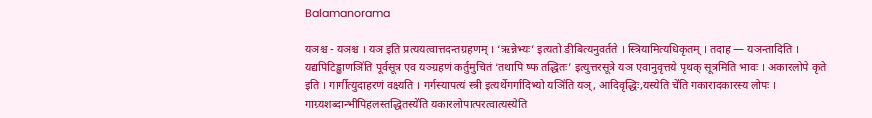Balamanorama

यञश्च - यञश्च । यञ इति प्रत्ययत्वात्तदन्तग्रहणम् । ‘ऋन्नेभ्यः’ इत्यतो ङीबित्यनुवर्तते । स्त्रियामित्यधिकृतम् । तदाह — यञन्तादिति । यद्यपिटिड्ढाणञि॑ति पूर्वसूत्र एव यञ्ग्रहणं कर्तुमुचितं ‘तथापि ष्फ तद्धितः’ इत्युत्तरसूत्रे यञ एवानुवृत्तये पृथक् सूत्रमिति भावः । अकारलोपे कृते इति । गार्गीत्युदाहरणं वक्ष्यति । गर्गस्यापत्यं स्त्री इत्यर्थेगर्गादिभ्यो यञि॑ति यञ्, आदिवृद्धिः,यस्येति चे॑ति गकारादकारस्य लोपः । गाग्र्यशब्दान्भीपिहलस्तद्धितस्ये॑ति यकारलोपात्परत्वात्यस्येति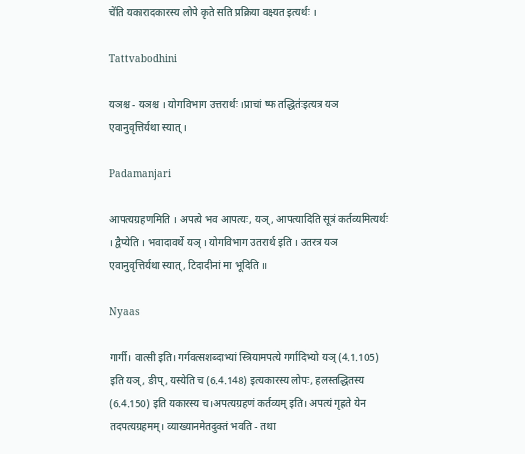चे॑ति यकारादकारस्य लोपे कृते सति प्रक्रिया वक्ष्यत इत्यर्थः ।

Tattvabodhini

यञश्च - यञश्च । योगविभाग उत्तरार्थः ।प्राचां ष्फ तद्धितः॑इत्यत्र यञ एवानुवृत्तिर्यथा स्यात् ।

Padamanjari

आपत्यग्रहणमिति । अपत्ये भव आपत्यः, यञ्, आपत्यादिति सूत्रं कर्तव्यमित्यर्थः । द्वैप्येति । भवादावर्थे यञ् । योगविभाग उतरार्थ इति । उतरत्र यञ एवानुवृत्तिर्यथा स्यात्, टिदादीनां मा भूदिति ॥

Nyaas

गार्गी। वात्सी इति। गर्गवत्सशब्दाभ्यां स्त्रियामपत्ये गर्गादिभ्यो यञ् (4.1.105) इति यञ्, ङीप्, यस्येति च (6.4.148) इत्यकारस्य लोपः, हलस्तद्धितस्य (6.4.150) इति यकारस्य च।अपत्यग्रहणं कर्तव्यम् इति। अपत्यं गृह्रते येन तदपत्यग्रहमम्। व्याख्यानमेतदुक्तं भवति - तथा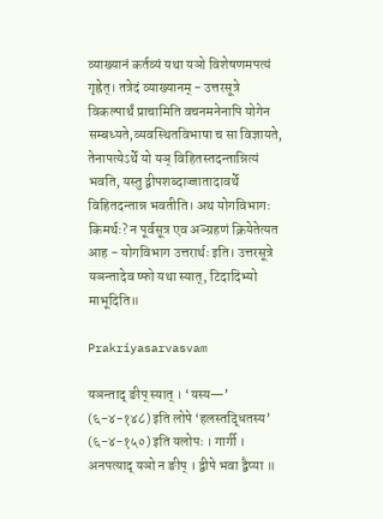व्याख्यानं कर्तव्यं यथा यञो विशेषणमपत्यं गृह्रेत्। तत्रेदं व्याख्यानम् - उत्तरसूत्रे विकल्पार्थं प्राचामिति वचनमनेनापि योगेन सम्बध्यते,व्यवस्थितविभाषा च सा विज्ञायते, तेनापत्येऽर्थे यो यञ् विहितस्तदन्तान्नित्यं भवति, यस्तु द्वीपशब्दाज्जातादावर्थे विहितदन्तान्न भवतीति। अथ योगविभागः किमर्थः? न पूर्वसूत्र एव अञ्ग्रहणं क्रियेतेत्यत आह - योगविभाग उत्तरार्थः इति। उत्तरसूत्रे यञन्तादेव ष्फो यथा स्यात्, टिदादिभ्यो माभूदिति॥

Prakriyasarvasvam

यञन्ताद् ङीप् स्यात् । ‘यस्य—’ (६-४-१४८) इति लोपे ‘हलस्तद्धितस्य’ (६-४-१५०) इति यलोपः । गार्गी । अनपत्याद् यञो न ङीप् । द्वीपे भवा द्वैप्या ॥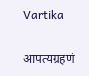Vartika

आपत्यग्रहणं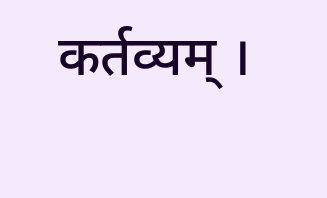कर्तव्यम् ।